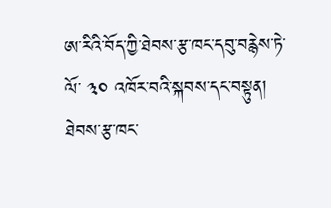ཨ་རིའི་བོད་ཀྱི་ཐེབས་རྩ་ཁང་དབུ་བརྙེས་ཏེ་ལོ་ ༣༠ འཁོར་བའི་སྐབས་དང་བསྟུན། ཐེབས་རྩ་ཁང་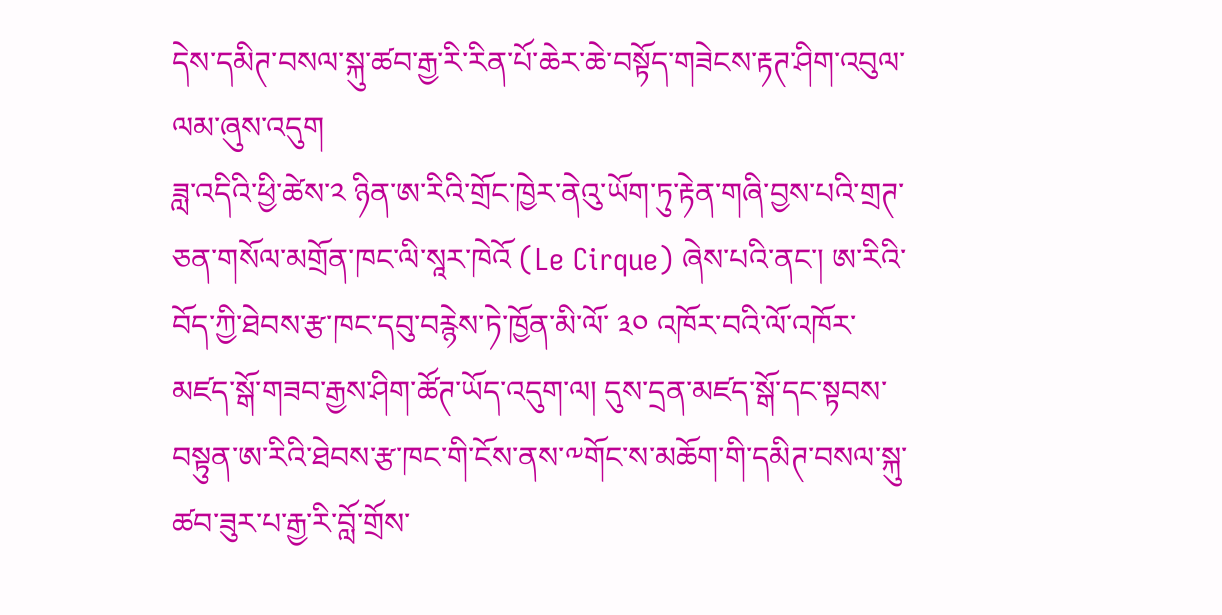དེས་དམིཊ་བསལ་སྐུ་ཚབ་རྒྱ་རི་རིན་པོ་ཆེར་ཆེ་བསྟོད་གཟེངས་རྟཊ་ཤིག་འབུལ་ལམ་ཞུས་འདུག
ཟླ་འདིའི་ཕྱི་ཚེས་༢ ཉིན་ཨ་རིའི་གྲོང་ཁྱེར་ནེའུ་ཡོག་ཏུ་རྟེན་གཞི་བྱས་པའི་གྲཊ་ཅན་གསོལ་མགྲོན་ཁང་ལི་སཱར་ཁེའོ (Le Cirque) ཞེས་པའི་ནང་། ཨ་རིའི་བོད་ཀྱི་ཐེབས་རྩ་ཁང་དབུ་བརྙེས་ཏེ་ཁྱོན་མི་ལོ་ ༣༠ འཁོར་བའི་ལོ་འཁོར་མཛད་སྒོ་གཟབ་རྒྱས་ཤིག་ཚོཊ་ཡོད་འདུག་ལ། དུས་དྲན་མཛད་སྒོ་དང་སྟབས་བསྟུན་ཨ་རིའི་ཐེབས་རྩ་ཁང་གི་ངོས་ནས་༸གོང་ས་མཆོག་གི་དམིཊ་བསལ་སྐུ་ཚབ་ཟུར་པ་རྒྱ་རི་བློ་གྲོས་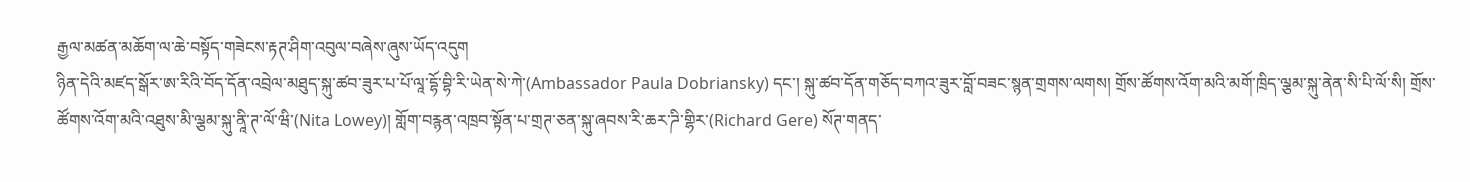རྒྱལ་མཚན་མཆོག་ལ་ཆེ་བསྟོད་གཟེངས་རྟཊ་ཤིག་འབུལ་བཞེས་ཞུས་ཡོད་འདུག
ཉིན་དེའི་མཛད་སྒོར་ཨ་རིའི་བོད་དོན་འབྲེལ་མཐུད་སྐུ་ཚབ་ཟུར་པ་པོ་ལཱ་དྷོ་བྷི་རི་ཡེན་སེ་ཀེ་(Ambassador Paula Dobriansky) དང་། སྐུ་ཚབ་དོན་གཅོད་བཀའ་ཟུར་བློ་བཟང་སྙན་གྲགས་ལགས། གྲོས་ཚོགས་འོག་མའི་མགོ་ཁྲིད་ལྕམ་སྐུ་ནེན་སི་པི་ལོ་སི། གྲོས་ཚོགས་འོག་མའི་འཐུས་མི་ལྕམ་སྐུ་ནཱི་ཊ་ལོ་ཝི་(Nita Lowey)། གློག་བརྙན་འཁྲབ་སྟོན་པ་གྲཊ་ཅན་སྐུ་ཞབས་རི་ཆར་ཌི་གྷིར་(Richard Gere) སོཊ་གནད་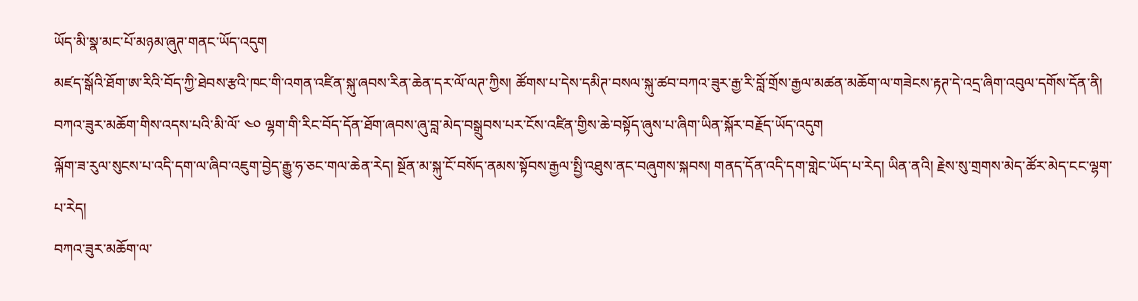ཡོད་མི་སྣ་མང་པོ་མཉམ་ཞུཊ་གནང་ཡོད་འདུག
མཛད་སྒོའི་ཐོག་ཨ་རིའི་བོད་ཀྱི་ཐེབས་རྩའི་ཁང་གི་འགན་འཛིན་སྐུ་ཞབས་རིན་ཆེན་དར་ལོ་ལཊ་ཀྱིས། ཚོགས་པ་དེས་དམིཊ་བསལ་སྐུ་ཚབ་བཀའ་ཟུར་རྒྱ་རི་བློ་གྲོས་རྒྱལ་མཚན་མཆོག་ལ་གཟེངས་རྟཊ་དེ་འདྲ་ཞིག་འབུལ་དགོས་དོན་ནི། བཀའ་ཟུར་མཆོག་གིས་འདས་པའི་མི་ལོ་ ༤༠ ལྷག་གི་རིང་བོད་དོན་ཐོག་ཞབས་ཞུ་བླ་མེད་བསྒྲུབས་པར་ངོས་འཛིན་གྱིས་ཆེ་བསྟོད་ཞུས་པ་ཞིག་ཡིན་སྐོར་བརྗོད་ཡོད་འདུག
ལྐོག་ཟ་རུལ་སུངས་པ་འདི་དག་ལ་ཞིབ་འཇུག་བྱེད་རྒྱུ་ཧ་ཅང་གལ་ཆེན་རེད། སྔོན་མ་སྐུ་ངོ་བསོད་ནམས་སྟོབས་རྒྱལ་སྤྱི་འཐུས་ནང་བཞུགས་སྐབས། གནད་དོན་འདི་དག་གླེང་ཡོད་པ་རེད། ཡིན་ནའི། རྗེས་སུ་གྲགས་མེད་ཚོར་མེད་ངང་ལྷག་པ་རེད།
བཀའ་ཟུར་མཆོག་ལ་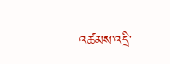འཚམས་འདྲི་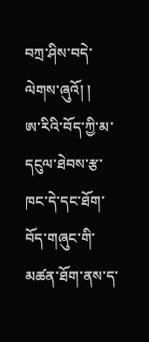བཀྲ་ཤིས་བདེ་ལེགས་ཞུའོ། །
ཨ་རིའི་བོད་ཀྱི་མ་དངུལ་ཐེབས་རྩ་ཁང་དེ་དང་ཐོག་བོད་གཞུང་གི་མཚན་ཐོག་ནས་ད་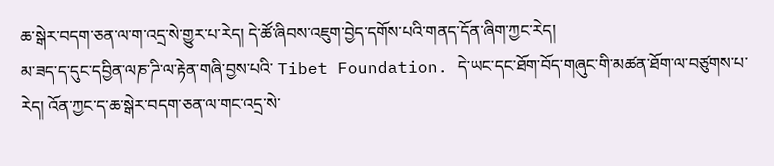ཆ་སྒེར་བདག་ཅན་ལ་ག་འདྲ་སེ་གྱུར་པ་རེད། དེ་ཚོ་ཞིབས་འཇུག་བྱེད་དགོས་པའི་གནད་དོན་ཞིག་ཀྱང་རེད།
མ་ཟད་ད་དུང་དབྱིན་ལཎ་ཌི་ལ་རྟེན་གཞི་བྱས་པའི་ Tibet Foundation. དེ་ཡང་དང་ཐོག་བོད་གཞུང་གི་མཚན་ཐོག་ལ་བཙུགས་པ་རེད། འོན་ཀྱང་ད་ཆ་སྒེར་བདག་ཅན་ལ་གང་འདྲ་སེ་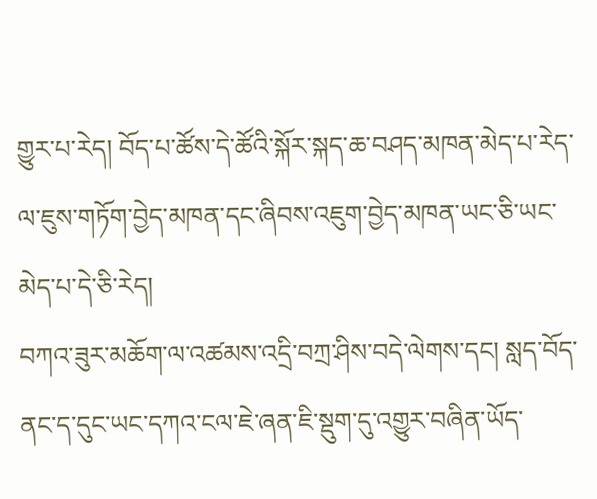གྱུར་པ་རེད། བོད་པ་ཚོས་དེ་ཚོའི་སྐོར་སྐད་ཆ་བཤད་མཁན་མེད་པ་རེད་ལ་ཇུས་གཏོག་བྱེད་མཁན་དང་ཞིབས་འཇུག་བྱེད་མཁན་ཡང་ཅི་ཡང་མེད་པ་དེ་ཅི་རེད།
བཀའ་ཟུར་མཆོག་ལ་འཚམས་འདྲི་བཀྲ་ཤིས་བདེ་ལེགས་དང། སླད་བོད་ནང་ད་དུང་ཡང་དཀའ་ངལ་ཇེ་ཞན་ཇི་སྡུག་དུ་འགྱུར་བཞིན་ཡོད་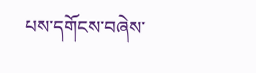པས་དགོངས་བཞེས་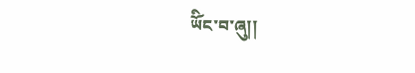ཡོིང་བ་ཞུ།།